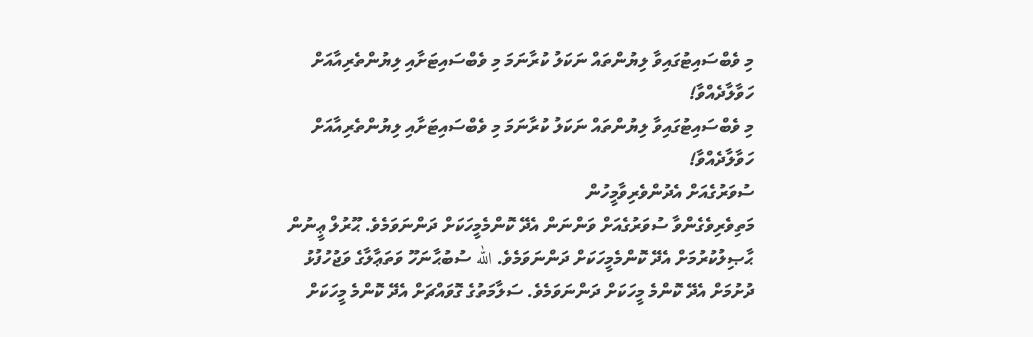މި ވެބްސައިޓުގައިވާ ލިޔުންތައް ނަކަލު ކުރާނަމަ މި ވެބްސައިޓަށާއި ލިޔުންތެރިއާއަށް ހަވާލާދެއްވާ!
މި ވެބްސައިޓުގައިވާ ލިޔުންތައް ނަކަލު ކުރާނަމަ މި ވެބްސައިޓަށާއި ލިޔުންތެރިއާއަށް ހަވާލާދެއްވާ!
ސުވަރުގެއަށް އެދުންވެރިވާމީހުން
މަތިވެރިވެގެންވާ ސުވަރުގެއަށް ވަންނަން އެދޭ ކޮންމެމީހަކަށް ދަންނަވަމެވެ. ޙޫރުލް ޢީނުން ޙާޞިލުކުރުމަށް އެދޭ ކޮންމެމީހަކަށް ދަންނަވަމެވެ. الله ސުބުޙާނަހޫ ވަތަޢާލާގެ ވަޖުހުފުޅު ދުށުމަށް އެދޭ ކޮންމެ މީހަކަށް ދަންނަވަމެވެ. ސަލާމަތުގެ ގޮވައްޗަށް އެދޭ ކޮންމެ މީހަކަށް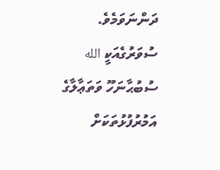ދަންނަވަމެވެ.
ސުވަރުގެއަކީ الله ސުބުޙާނަހޫ ވަތަޢާލާގެ އަމުރުފުޅުތަކަށް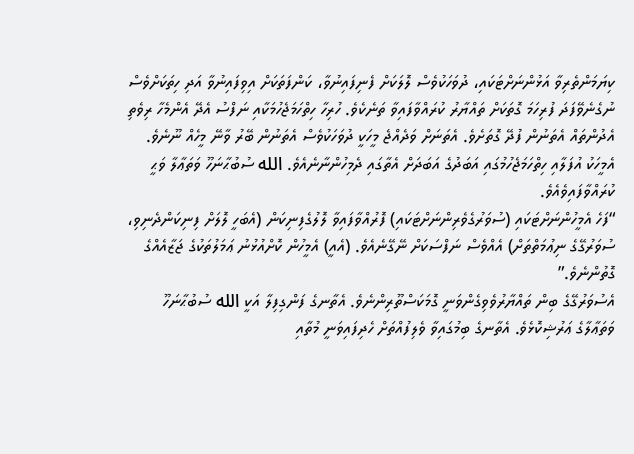ކިޔަމަންތެރިވާ އަޅުންނަށްޓަކައި، ދުވަހަކުވެސް ލޮލަކަށް ފެނިފައިނުވާ، ކަންފަތަކަށް އިވިފައިނުވާ އަދި ހިތަކަށްވެސް ނުގެނެވޭފަދަ ފުރިހަމަ ގޮތަކަށް ތައްޔާރު ކުރައްވާފައިވާ ތަނެކެވެ. ހުރިހާ ހިތްހަމަޖެހުމަކާއި ނަފްސު އެދޭ އެންމެހާ ރިވެތި އެދުންތައް އެތަނުން ފުދޭ ގޮތަށެވެ. އެތަނަށް ވަދެއްޖެ މީހަކީ ދުވަހަކުވެސް އެތަނުން ބޭރު ވާނޭ މީހެއް ނޫނެވެ. އެމީހަކު އުފަލާއި ހިތްހަމަޖެހުމުގައި އަބަދުގެ އަބަދަށް އެތާގައި ދެމިހުންނާނެއެވެ. الله ސުބުޙާނަހޫ ވަތަޢާލާ ވަޙީ ކުރައްވާފައިވެއެވެ.
“ފަހެ އެމީހުންނަށްޓަކައި (ސުވަރުގެވެރިންނަށްޓަކައި) ފޮރުއްވާފައިވާ ލޮލުގެފިނިކަން (އެބަހީ ލޮލަށް ފިނިކަންދެނިވި، ސުވަރުގޭގެ ނިޢުމަތްތަށް) އެއްވެސް ނަފްސަކަށް ނޭގޭނެއެވެ. (އެއީ) އެމީހުން ކޮށްއުޅުނު ޢަމަލުތަކުގެ ޖަޒާއެއްގެ ގޮތުންނެވެ.”
އެސުވަރުގޭގެ ބިން ތައްޔާރުވެވިގެންވަނީ ގޮމަކަސްތޫރިންނެވެ. އެތާނގެ ފަންގިފިލާ އަކީ الله ސުބުޙާނަހޫ ވަތަޢާލާގެ ޢަރުޝިކޮޅެވެ. އެތާނގެ ބިމުގައިވާ ވެލިފުއްތަށް ހެދިފައިވަނީ މުތާއި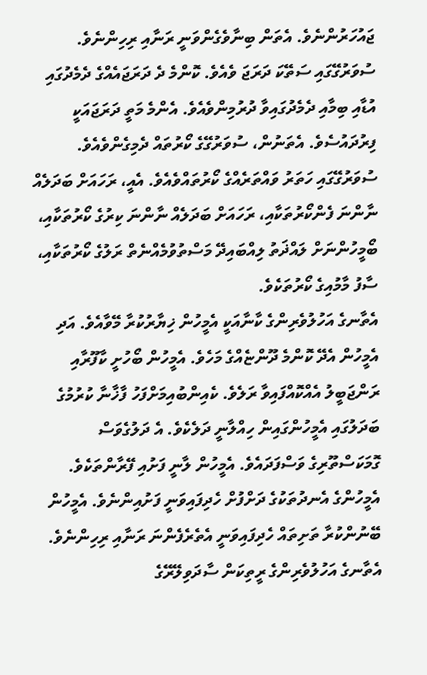ޖައުހަރުންނެވެ. އެތަން ބިނާވެގެންވަނީ ރަނާއި ރިހިންނެވެ. ސުވަރުގޭގައި ސަތޭކަ ދަރަޖަ ވެއެވެ. ކޮންމެ ދެ ދަރަޖައެއްގެ ދެމެދުގައި އުޑާއި ބިމާއި ދެމެދުގައިވާ ދުރުމިންވެއެވެ. އެންމެ މަތީ ދަރަޖައަކީ ފިރުދައުސެވެ. އެތަނުން، ސުވަރުގޭގެ ކޯރުތައް ދެމިގެންވެއެވެ. ސުވަރުގޭގައި ހަތަރު ވައްތަރެއްގެ ކޯރުތައްވެއެވެ. އެއީ، ރަހައަށް ބަދަލެއް ނާންނަ ފެންކޯރުތަކާއި، ރަހައަށް ބަދަލެއް ނާންނަ ކިރުގެ ކޯރުތަކާއި، ބޯމީހުންނަށް ލައްޛަތު ލިއްބައިދޭ މަސްތުވުމެއްނެތް ރަލުގެ ކޯރުތަކާއި، ސާފު މާމުއިގެ ކޯރުތަކެވެ.
އެތާނގެ އަހުލުވެރިންގެ ކާނާއަކީ އެމީހުން ޚިޔާރުކުރާ މޭވާއެވެ. އަދި އެމީހުން އެދޭ ކޮންމެ ދޫންޏެއްގެ މަހެވެ. އެމީހުން ބޯހުށީ ކާފޫރާއި ރަންޖަބީލު އެއްކޮއްފައިވާ ރަލެވެ. ކެއިންބުއިމަށްފަހު ފާޚާނާ ކުރުމުގެ ބަދަލުގައި އެމީހުންގައިން ހިއްލާނީ ދަލެކެވެ. އެ ދަލުގެވަސް ގޮމަކަސްތޫރިގެ ވަސްފަދައެވެ. އެމީހުން ލާނީ ފަށުއި ފޭރާންތަކެވެ. އެމީހުންގެ އެނދުތަކުގެ ދަށްފުށް ހެދިފައިވަނީ ފަށުއިންނެވެ. އެމީހުން ބޭނުންކުރާ ތަށިތައް ހެދިފައިވަނީ އެތެރެފެންނަ ރަނާއި ރިހިންނެވެ. އެތާނގެ އަހުލުވެރިންގެ ރީތިކަން ސާދަވިލޭރޭގެ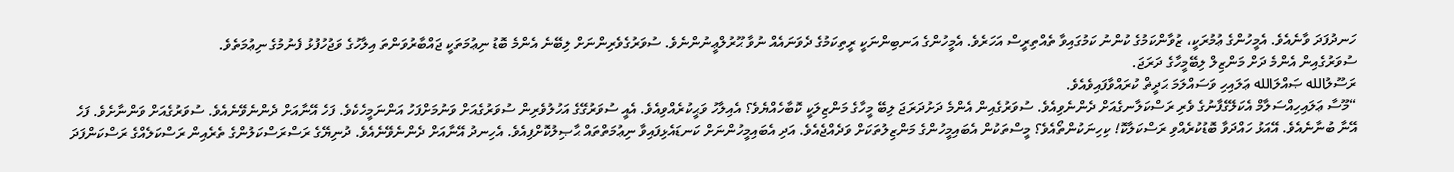ހަނދުފަދަ ވާނެއެވެ. އެމީހުންގެ ޢުމުރަކީ، ޒުވާންކަމުގެ ކުންނު ކަމުގައިވާ ތެއްތިރީސް އަހަރެވެ. އެމީހުންގެ އަނބިންނަކީ ރީތިކަމުގެ ދެވަނައެއް ނުވާ ޙޫރުލްޢީނުންނެވެ. ސުވަރުގެވެރިންނަށް ލިބޭނެ އެންމެ ބޮޑު ނިޢުމަތަކީ ޖައްބާރުވަންތަ އިލާހުގެ ވަޖުހުފުޅު ފެނުމުގެ ނިޢުމަތެވެ.
ސުވަރުގެއިން އެންމެ ދަށް މަންޒިލް ލިބޭމީހާގެ ދަރަޖަ.
ރަސޫލުالله ޞައްލަالله ޢަލައިހި ވަސައްލަމަ ޙަދީޡް ކުރައްވާފައިވެއެވެ.
“މޫސާ ޢަލައިހިއްސަލާމް އެކަލޭގެފާނުގެ ވެރި ރަސްކަލާނގެއަށް ދެންނެވިއެވެ. ސުވަރުގެއިން އެންމެ ދަށުދަރަޖަ ލިބޭ މީހާގެ މަންޒިލަކީ ކޮބާހެއްޔެވެ؟ އެއިލާހު ވަޙީކުރެއްވިއެވެ. އެއީ ސުވަރުގޭގެ އަހުލުވެރިން ސުވަރުގެއަށް ވަނުމަށްފަހު އަންނަމީހެކެވެ. ފަހެ އޭނާއަށް ދެންނެވޭނެއެވެ. ސުވަރުގެއަށް ވަންނާށެވެ. ފަހެ އޭނާ ބުނާނެއެވެ. އޭއަޅު ހައްދަވާ ބޮޑުކުރެއްވި ރަސްކަލާކޮ! ކިހިނަކުންތޯއެވެ؟ މީސްތަކުން އެބައިމީހުންގެ މަންޒިލުތަކަށް ވަދެއްޖެއެވެ. އަދި އެބައިމީހުންނަށް ކަނޑައެޅިފައިވާ ނިޢުމަތްތައް ޙާޞިލުކޮށްފިއެވެ. އެހިނދު އޭނާއަށް ދެންނެވޭނެއެވެ. ދުނިޔޭގެ ރަސްރަސްކަލުންގެ ތެރެއިން ރަސްކަލެއްގެ ރަސްކަންފަދަ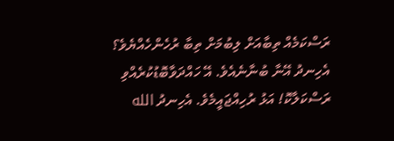ރަސްކަމެއް ތިބާއަށް ލިބުމަށް ތިބާ ރުހެންހެއްޔެވެ؟ އެހިނދު އޭނާ ބުނާނެއެވެ. އޭ ހައްދަވާބޮޑުކުރެއްވި ރަސްކަލާކޮ! އަޅު ރުހިއްޖައީމެވެ. އެހިނދު الله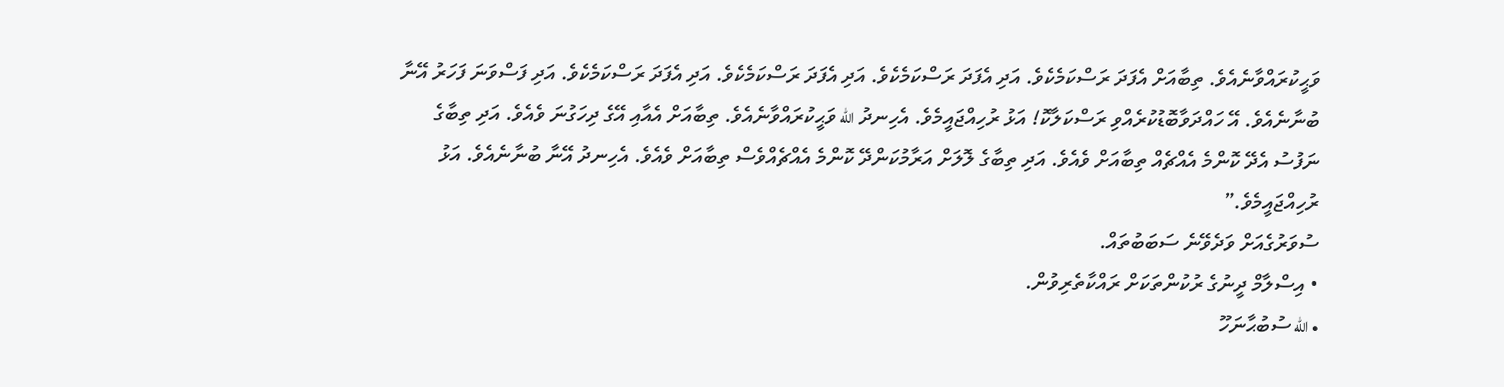ވަޙީކުރައްވާނެއެވެ. ތިބާއަށް އެފަދަ ރަސްކަމެކެވެ. އަދި އެފަދަ ރަސްކަމެކެވެ. އަދި އެފަދަ ރަސްކަމެކެވެ. އަދި އެފަދަ ރަސްކަމެކެވެ. އަދި ފަސްވަނަ ފަހަރު އޭނާ ބުނާނެއެވެ. އޭ ހައްދަވާބޮޑުކުރެއްވި ރަސްކަލާކޮ! އަޅު ރުހިއްޖައީމެވެ. އެހިނދު الله ވަޙީކުރައްވާނެއެވެ. ތިބާއަށް އެއާއި އޭގެ ދިހަގުނަ ވެއެވެ. އަދި ތިބާގެ ނަފުސު އެދޭ ކޮންމެ އެއްޗެއް ތިބާއަށް ވެއެވެ. އަދި ތިބާގެ ލޮލަށް އަރާމުކަންދޭ ކޮންމެ އެއްޗެއްވެސް ތިބާއަށް ވެއެވެ. އެހިނދު އޭނާ ބުނާނެއެވެ. އަޅު ރުހިއްޖައީމެވެ.”
ސުވަރުގެއަށް ވަދެވޭނެ ސަބަބުތައް.
• އިސްލާމް ދީނުގެ ރުކުންތަކަށް ރައްކާތެރިވުން.
• الله ސުބުޙާނަހޫ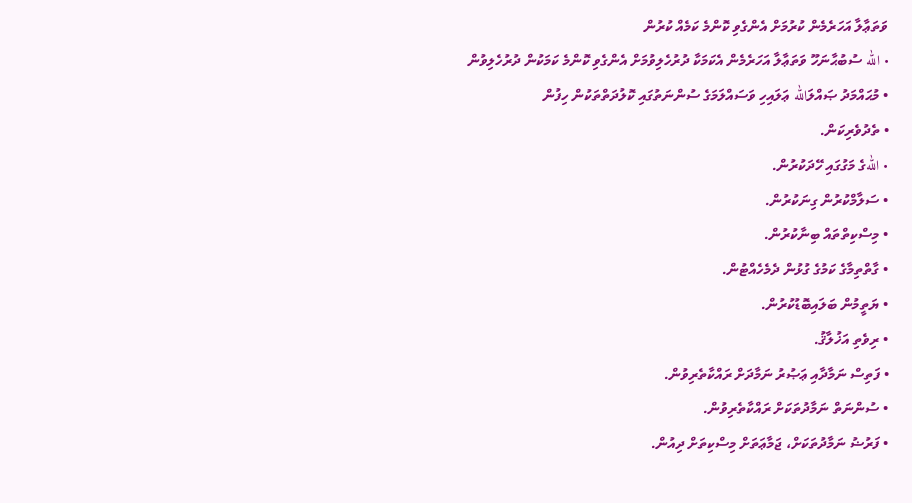ވަތަޢާލާ އަހަރެމެން ކުރުމަށް އެންގެވި ކޮންމެ ކަމެއް ކުރުން
• الله ސުބުޙާނަހޫ ވަތަޢާލާ އަހަރެމެން އެކަމަކާ ދުރުހެލިވުމަށް އެންގެވި ކޮންމެ ކަމަކުން ދުރުހެލިވުން
• މުޙައްމަދު ޞައްލަالله ޢަލައިހި ވަސައްލަމަގެ ސުންނަތުގައި ކޮލުދަތްތަކުން ހިފުން
• ތެދުވެރިކަން.
• اللهގެ މަގުގައި ހޭދަކުރުން.
• ސަލާމްކުރުން ގިނަކުރުން.
• މިސްކިތްތައް ބިނާކުރުން.
• ގާތްތިމާގެ ކަމުގެ ގުޅުން ދެމެހެއްޓުން.
• ޔަތީމުން ބަލައިބޮޑުކުރުން.
• ރިވެތި އަޚުލާޤު.
• ފަތިސް ނަމާދާއި ޢަޞުރު ނަމާދަށް ރައްކާތެރިވުން.
• ސުންނަތް ނަމާދުތަކަށް ރައްކާތެރިވުން.
• ފަރުޟު ނަމާދުތަކަށް، ޖަމާޢަތަށް މިސްކިތަށް ދިއުން.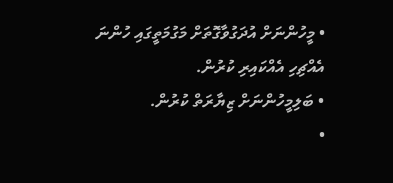• މީހުންނަށް އުދަގުވާގޮތަށް މަގުމަތީގައި ހުންނަ އެއްޗިހި އެއްކައިރި ކުރުން.
• ބަލިމީހުންނަށް ޒިޔާރަތް ކުރުން.
•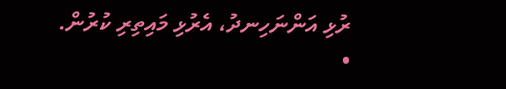ރުޅި އަންނަހިނދު، އެރުޅި މައިތިރި ކުރުން.
•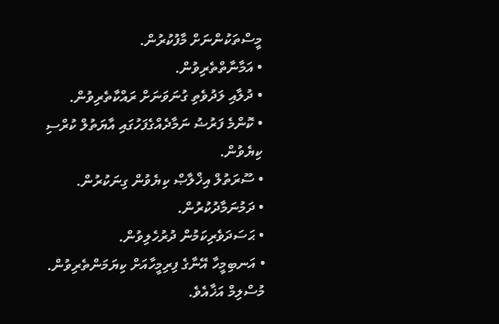މީސްތަކުންނަށް މާފުކުރުން.
• އަމާނާތްތެރިވުން.
• ދުލާއި ލަދުވެތި ގުނަވަނަށް ރައްކާތެރިވުން.
• ކޮންމެ ފަރުޟު ނަމާދެއްގެފަހުގައި އާޔަތުލް ކުރްސި ކިޔެވުން.
• ސޫރަތުލް އިޚްލާޞް ކިޔެވުން ގިނަކުރުން.
• ދަމުނަމާދުކުރުން.
• ޙަސަދަވެރިކަމުން ދުރުހެލިވުން.
• އަނބިމީހާ އޭނާގެ ފިރިމީހާއަށް ކިޔަމަންތެރިވުން.
މުސްލިމް އަޚާއެވެ.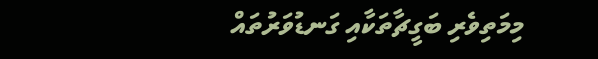މިމަތިވެރި ބަގީޗާތަކާއި ގަނޑުވަރުތައް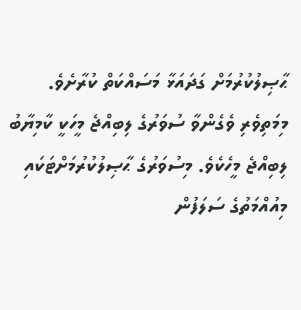ޙާޞިލުކުރުމަށް ގަދައަޅާ މަސައްކަތް ކުރާށެވެ. މިމަތިވެރި ވެގެންވާ ސުވަރުގެ ލިބިއްޖެ މީހަކީ ކާމިޔާބު ލިބިއްޖެ މީހެކެވެ. މިސުވަރުގެ ޙާޞިލުކުރުމަށްޓަކައި މިއުއްމަތުގެ ސަލަފުން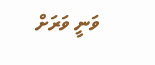ވަނީ ވަރަށް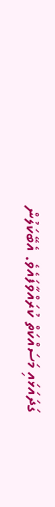ގަދައަޅައި މަސައްކަތް ކުރައްވާފައެވެ. އެބޭކަލުން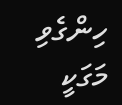ހިންގެވި މަގަކީ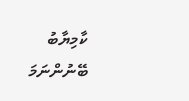ކާމިޔާބު ބޭނުންނަމަ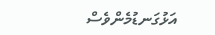އަޅުގަނޑުމެންވެސް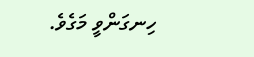ހިނގަންވީ މަގެވެ.